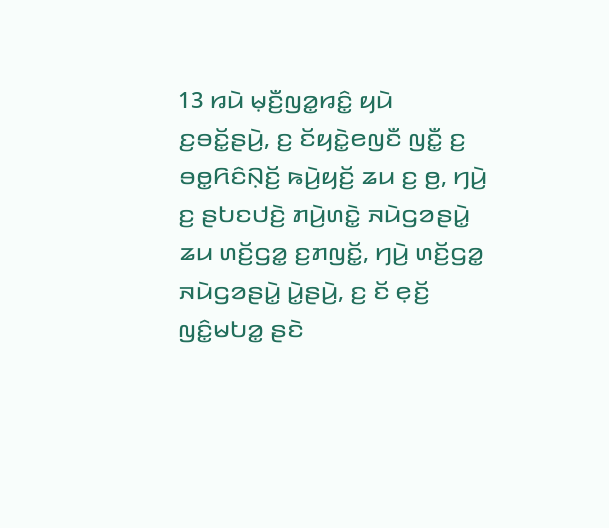13 ꤙꤣꤧ ꤗ꤫ꤢꤪ꤬ꤜꤤ꤭ꤙꤢꤨ꤭ ꤟꤣꤧ ꤢ꤬ꤋꤢꤩ꤭ꤔꤣꤧ꤬, ꤢ꤬ ꤢꤩꤟꤢꤧ꤭ꤕꤜꤢꤪ ꤜꤢꤪ꤭ ꤢ꤬ ꤋꤥ꤭ꤖꤢꤨꤡ꤫ꤢꤩ꤬ ꤒꤣꤧ꤬ꤟꤢꤩ꤬ ꤘꤣ ꤢ꤬ ꤥ꤬, ꤚꤣꤧ꤬ ꤢ꤬ ꤔꤝꤢꤓꤢꤧ꤬ ꤊꤣꤧ꤬ꤛꤢꤧ꤭ ꤏꤣꤧꤞꤤꤔꤣꤧ꤭ ꤘꤣ ꤛꤢꤩ꤬ꤞꤤ꤭ ꤢ꤬ꤊꤜꤢꤩ꤭, ꤚꤣꤧ꤬ ꤛꤢꤩ꤬ꤞꤤ꤭ ꤏꤣꤧꤞꤤꤔꤣꤧ꤭ ꤣꤧ꤭ꤔꤣꤧ꤬, ꤢ꤬ ꤢꤩ ꤕ꤫ꤢꤩ꤬ ꤜꤢꤨ꤭ꤗꤝꤤ꤭ ꤔꤢꤧ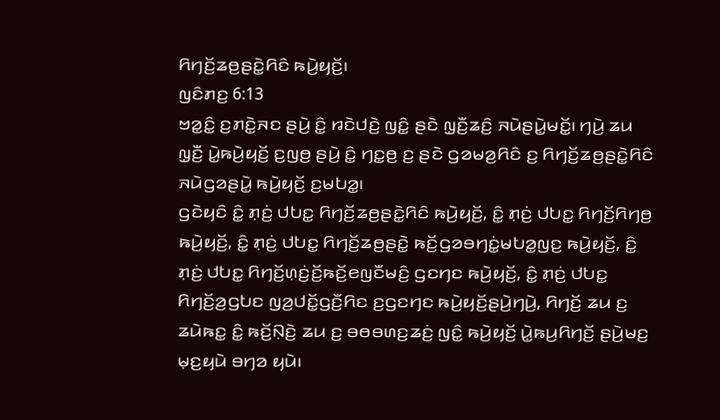ꤖꤚꤢꤩ꤬ꤘꤥ꤬ꤔꤢꤧ꤭ꤖꤢꤨ ꤒꤣꤧ꤬ꤟꤢꤩ꤬꤯
ꤜꤢꤨꤊꤢ꤬ 6:13
ꤠꤤ꤭ꤢꤨ꤭ ꤢ꤬ꤊꤢꤧ꤭ꤏꤢ ꤔꤣꤧ꤬ ꤢꤨ꤭ ꤙꤢꤧꤓꤢꤧ꤬ ꤜꤢꤨ꤭ ꤔꤢꤧ ꤜ꤫ꤢꤪ꤬ꤘꤢꤨ꤬ ꤏꤣꤧꤔꤣꤧ꤭ꤗꤢꤩ꤭꤯ ꤚꤣꤧ꤬ ꤘꤣ ꤜ꤫ꤢꤪ꤬ ꤣꤧ꤭ꤒꤣꤧ꤬ꤟꤢꤩ꤬ ꤢ꤬ꤜꤥ꤬ ꤔꤣꤧ꤬ ꤢꤨ꤭ ꤚꤢ꤭ꤥ꤬ ꤢ꤬ ꤔꤢꤧ ꤞꤤꤗꤤ꤬ꤖꤢꤨ ꤢ꤬ ꤖꤚꤢꤩ꤬ꤘꤥ꤬ꤔꤢꤧ꤭ꤖꤢꤨ ꤏꤣꤧꤞꤤꤔꤣꤧ꤭ ꤒꤣꤧ꤬ꤟꤢꤩ꤬ ꤢ꤬ꤗꤝꤤ꤭꤯
ꤞꤢꤧꤟꤢꤨ ꤢꤨ꤭ ꤊ꤫ꤢꤦ꤬ ꤓꤝꤢ꤭ ꤖꤚꤢꤩ꤬ꤘꤥ꤬ꤔꤢꤧ꤭ꤖꤢꤨ ꤒꤣꤧ꤬ꤟꤢꤩ꤬, ꤢꤨ꤭ ꤊ꤫ꤢꤦ꤬ ꤓꤝꤢ꤭ ꤖꤚꤢꤩ꤬ꤖꤚꤥ꤬ ꤒꤣꤧ꤬ꤟꤢꤩ꤬, ꤢꤨ꤭ ꤊ꤫ꤢꤦ꤬ ꤓꤝꤢ꤭ ꤖꤚꤢꤩ꤬ꤘꤥ꤬ꤔꤢꤧ꤭ ꤒꤢꤩ꤬ꤞꤤꤋꤚꤢꤦ꤭ꤗꤝꤤ꤭ꤜꤢ꤬ ꤒꤣꤧ꤬ꤟꤢꤩ꤬, ꤢꤨ꤭ ꤊ꤫ꤢꤦ꤬ ꤓꤝꤢ꤭ ꤖꤚꤢꤩ꤬ꤛ꤫ꤢꤦ꤬ꤢꤩ꤬ꤒꤢꤩ꤬ꤕꤜꤢꤪꤗꤢꤨ꤬ ꤞꤢꤚꤢ ꤒꤣꤧ꤬ꤟꤢꤩ꤬, ꤢꤨ꤭ ꤊ꤫ꤢꤦ꤬ ꤓꤝꤢ꤭ ꤖꤚꤢꤩ꤬ꤤ꤬ꤞꤝꤢ ꤜꤤ꤬ꤓꤢꤩ꤭ꤞꤢꤪ꤬ꤖꤢ ꤢ꤬ꤞꤢꤚꤢ ꤒꤣꤧ꤬ꤟꤢꤩ꤬ꤔꤣꤧ꤬ꤚꤣꤧ꤬, ꤖꤚꤢꤩ꤬ ꤘꤣ ꤢ꤬ ꤘꤣꤧꤒꤢ꤭ ꤢꤨ꤭ ꤒꤢꤩ꤬ꤡ꤫ꤢꤧ꤬ ꤘꤣ ꤢ꤬ ꤋꤥꤋꤛꤢ꤬ꤘꤢꤦ꤬ ꤜꤢꤨ꤭ ꤒꤣꤧ꤬ꤟꤢꤩ꤬ ꤣꤧ꤭ꤒꤣ꤬ꤖꤚꤢꤩ꤬ ꤔꤣꤧ꤬ꤗꤢ꤬ ꤗ꤫ꤢ꤬ꤟꤣꤧ ꤋꤚꤤ ꤟꤣꤧ꤯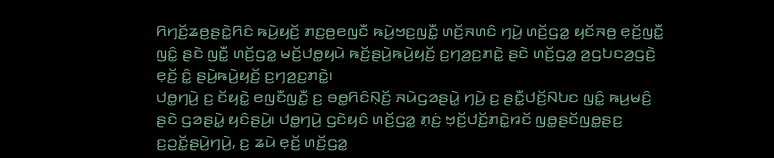ꤖꤚꤢꤩ꤬ꤘꤥ꤬ꤔꤢꤧ꤭ꤖꤢꤨ ꤒꤣꤧ꤬ꤟꤢꤩ꤬ ꤊꤢ꤬ꤥ꤬ꤕꤜꤢꤪ ꤒꤣꤧ꤬ꤠꤢ꤬ꤜꤢꤪ꤭ ꤛꤢꤩ꤬ꤏꤛꤢꤨ ꤚꤣꤧ꤬ ꤛꤢꤩ꤬ꤞꤤ꤭ ꤟꤢꤩꤏꤥ꤬ ꤕ꤫ꤢꤩ꤬ꤜꤢꤪ꤭ ꤜꤢꤨ꤭ ꤔꤢꤧ ꤜꤢꤪ꤭ ꤛꤢꤩ꤬ꤞꤤ꤭ ꤗꤢꤩ꤬ꤓꤥ꤭ꤟꤣꤧ ꤒꤢꤩ꤬ꤔꤣꤧ꤬ꤒꤣꤧ꤬ꤟꤢꤩ꤬ ꤢ꤬ꤚꤤ꤬ꤢ꤬ꤊꤢꤧ꤭ ꤔꤢꤧ ꤛꤢꤩ꤬ꤞꤤ꤭ ꤤ꤬ꤞꤝꤢꤤ꤬ꤞꤢꤧ꤬ ꤕ꤫ꤢꤩ꤬ ꤢꤨ꤭ ꤔꤣꤧ꤬ꤒꤣꤧ꤬ꤟꤢꤩ꤬ ꤢ꤬ꤚꤤ꤬ꤢ꤬ꤊꤢꤧ꤭꤯
ꤓꤥ꤭ꤚꤣꤧ꤬ ꤢ꤬ ꤢꤩꤟꤢꤧ꤭ ꤕꤜꤢꤪꤜꤢꤪ꤭ ꤢ꤬ ꤋꤥ꤭ꤖꤢꤨꤡ꤫ꤢꤩ꤬ ꤏꤣꤧꤞꤤꤔꤣꤧ꤭ ꤚꤣꤧ꤬ ꤢ꤬ ꤔꤢꤪ꤭ꤓꤢꤩ꤬ꤡꤝꤢ ꤜꤢꤨ꤭ ꤒꤣ꤬ꤗꤢꤨ꤬ ꤔꤢꤧ ꤞꤤꤔꤣꤧ꤭ ꤟꤢꤨꤔꤣꤧ꤬꤯ ꤓꤥ꤭ꤚꤣꤧ꤬ ꤞꤢꤧꤟꤢꤨ ꤛꤢꤩ꤬ꤞꤤ꤭ ꤊ꤫ꤢꤦ꤬ ꤠ꤫ꤢꤩ꤬ꤓꤢꤩ꤬ꤊꤢꤧ꤭ꤙꤢꤩ ꤜꤥ꤭ꤔꤢꤩꤜꤥ꤭ꤔꤢ꤬ ꤢ꤬ꤑꤢꤩ꤭ꤔꤣꤧ꤬ꤚꤣꤧ꤬, ꤢ꤬ ꤘꤣꤧ ꤕ꤫ꤢꤩ꤬ ꤛꤢꤩ꤬ꤞꤤ꤭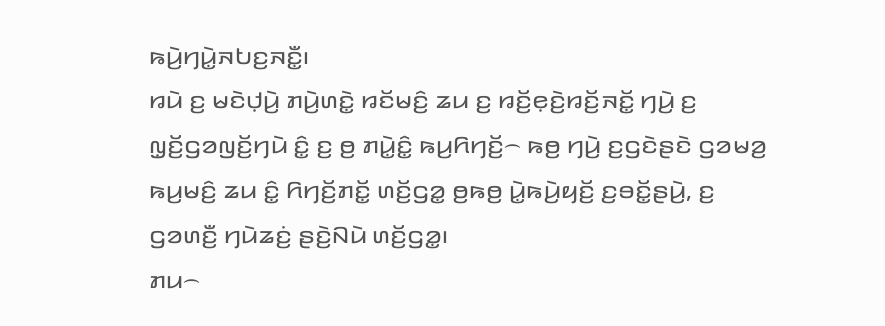ꤒꤣꤧ꤬ꤚꤣꤧ꤭ꤏꤝꤢ꤬ꤏꤢꤪ꤭꤯
ꤙꤣꤧ ꤢ꤬ ꤗꤢꤧꤓ꤫ꤣꤧ꤬ ꤊꤣꤧ꤬ꤛꤢꤧ꤭ ꤙꤢꤩꤗꤢꤨ꤬ ꤘꤣ ꤢ꤬ ꤙꤢꤩ꤬ꤕ꤫ꤢꤧ꤬ꤙꤢꤩ꤬ꤏꤢꤩ꤭ ꤚꤣꤧ꤬ ꤢ꤬ ꤜ꤫ꤢꤩ꤬ꤞꤤꤜꤢꤩ꤬ꤚꤣꤧ ꤢꤨ꤭ ꤢ꤬ ꤥ꤬ ꤊꤣꤧ꤭ꤢꤨ꤭ ꤒꤣ꤬ꤖꤚꤢꤩ꤬꤮ ꤒꤥ꤬ ꤚꤣꤧ꤬ ꤢ꤬ꤞꤢꤧꤔꤢꤧ ꤞꤤꤗꤤ꤬ ꤒꤣ꤬ꤗꤢꤨ꤬ ꤘꤣ ꤢꤨ꤭ ꤖꤚꤢꤩ꤬ꤊꤢꤩ꤭ ꤛꤢꤩ꤬ꤞꤤ꤭ ꤥ꤬ꤒꤥ꤬ ꤣꤧ꤭ꤒꤣꤧ꤬ꤟꤢꤩ꤬ ꤢ꤬ꤋꤢꤩ꤭ꤔꤣꤧ꤬, ꤢ꤬ ꤞꤤꤛꤢꤪ꤬ ꤚꤣꤧꤘꤢꤦ꤬ ꤔꤢꤧ꤬ꤡꤣꤧ ꤛꤢꤩ꤬ꤞꤤ꤭꤯
ꤊꤣ꤮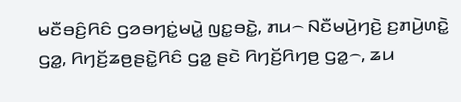ꤗꤢꤪꤋꤢꤨ꤬ꤖꤢꤨ ꤞꤤꤋꤚꤢꤦ꤭ꤗꤣꤧ꤭ ꤜꤢ꤭ꤋꤢꤧ꤭, ꤊꤣ꤮ ꤡꤢꤪꤗꤣꤧ꤬ꤚꤢꤧ꤬ ꤢ꤬ꤊꤣꤧ꤬ꤛꤢꤧ꤭ ꤞꤤ꤭, ꤖꤚꤢꤩ꤬ꤘꤥ꤬ꤔꤢꤧ꤭ꤖꤢꤨ ꤞꤤ꤭ ꤔꤢꤧ ꤖꤚꤢꤩ꤬ꤖꤚꤥ꤬ ꤞꤤ꤭꤮, ꤘꤣ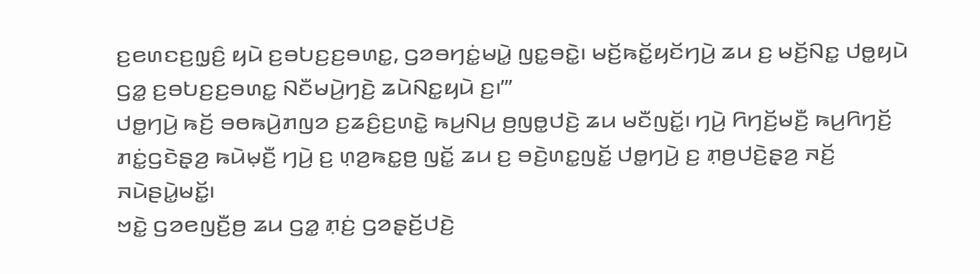ꤢ꤬ꤕꤛꤢꤢ꤬ꤜ꤫ꤢꤨ꤬ ꤟꤣꤧ ꤢ꤬ꤋꤝꤢ꤬ꤢ꤬ꤋꤛꤢ꤭, ꤞꤤꤋꤚꤢꤦ꤭ꤗꤣꤧ꤭ ꤜꤢ꤭ꤋꤢꤧ꤭꤯ ꤗꤢꤩ꤬ꤒꤢꤩ꤭ꤟꤢꤩꤚꤣꤧ꤬ ꤘꤣ ꤢ꤬ ꤗꤢꤩ꤬ꤡꤢ꤭ ꤓꤥ꤭ꤟꤣꤧ ꤞꤤ꤭ ꤢ꤬ꤋꤝꤢ꤬ꤢ꤬ꤋꤛꤢ꤭ ꤡꤢꤪꤗꤣꤧ꤬ꤚꤢꤧ꤬ ꤘꤣꤧꤡꤢ꤭ꤟꤣꤧ ꤢ꤬꤯’”
ꤓꤥ꤭ꤚꤣꤧ꤬ ꤒꤢꤩ꤬ ꤋꤥꤒꤣꤧ꤬ꤊꤜꤤ ꤢ꤬ꤘꤢꤨ꤬ꤢ꤬ꤛꤢꤧ꤭ ꤒꤣ꤬ꤡꤣ꤬ ꤥ꤬ꤜꤥ꤭ꤓꤢꤧ꤬ ꤘꤣ ꤗꤢꤪꤜꤢꤩ꤭꤯ ꤚꤣꤧ꤬ ꤖꤚꤢꤩ꤬ꤗꤢꤪ꤬ ꤒꤣ꤬ꤖꤚꤢꤩ꤬ ꤊꤢꤦ꤭ꤞꤢꤧꤔ꤫ꤤ꤬ ꤒꤣꤧꤗ꤫ꤢꤪ꤬ ꤚꤣꤧ꤬ ꤢ꤬ ꤛ꤫ꤤ꤬ꤒꤢ꤭ꤥ꤬ ꤜꤢꤩ꤭ ꤘꤣ ꤢ꤬ ꤋꤢꤧ꤬ꤛꤢ꤭ꤜꤢꤩ꤭ ꤓꤥ꤭ꤚꤣꤧ꤬ ꤢ꤬ ꤊ꤫ꤥ꤬ꤓꤢꤧ꤬ꤔ꤫ꤤ꤬ ꤏꤢꤩ꤬ ꤏꤣꤧꤔꤣꤧ꤭ꤗꤢꤩ꤭꤯
ꤠꤢꤧ꤭ ꤞꤤꤕꤜꤢꤪ꤬ꤥ꤬ ꤘꤣ ꤞꤤ꤭ ꤊ꤫ꤢꤦ꤬ ꤞꤤꤔ꤫ꤢꤩ꤬ꤓꤢꤧ꤬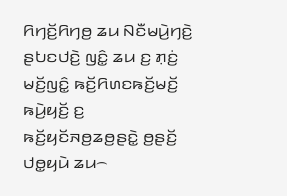ꤖꤚꤢꤩ꤬ꤖꤚꤥ꤬ ꤘꤣ ꤡꤢꤪꤗꤣꤧ꤬ꤚꤢꤧ꤬ ꤔꤝꤢꤓꤢꤧ꤬ ꤜꤢꤨ꤭ ꤘꤣ ꤢ꤬ ꤊ꤫ꤢꤦ꤬ ꤗꤢꤩ꤬ꤜꤢꤨ꤭ ꤒꤢꤩ꤬ꤖꤛꤢꤒꤢꤩ꤬ꤗꤢꤩ꤬ ꤒꤣꤧ꤬ꤟꤢꤩ꤬ ꤢ꤬ ꤒꤢꤩ꤬ꤟꤢꤩꤏꤥ꤬ꤘꤥ꤬ꤔꤢꤧ꤭ ꤥ꤬ꤔꤢꤩ꤬ ꤓꤥ꤭ꤟꤣꤧ ꤘꤣ꤮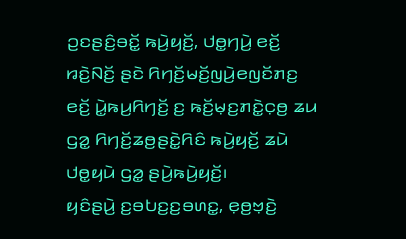ꤑꤢꤔꤢꤨ꤬ꤋꤢꤩ꤭ ꤒꤣꤧ꤬ꤟꤢꤩ꤬, ꤓꤥ꤭ꤚꤣꤧ꤬ ꤕꤢꤩ꤬ ꤙꤢꤧ꤬ꤡꤢꤩ꤬ ꤔꤢꤧ ꤖꤚꤢꤩ꤬ꤗꤢꤩ꤬ꤜꤣꤧ꤬ꤕꤜꤢꤩꤊꤢ꤬ ꤕꤢꤩ꤬ ꤣꤧ꤭ꤒꤣ꤬ꤖꤚꤢꤩ꤬ ꤢ꤬ ꤒꤢꤩ꤬ꤗ꤫ꤢ꤬ꤊꤢꤧ꤭ꤍ꤫ꤥ꤬ ꤘꤣ ꤞꤤ꤭ ꤖꤚꤢꤩ꤬ꤘꤥ꤬ꤔꤢꤧ꤭ꤖꤢꤨ ꤒꤣꤧ꤬ꤟꤢꤩ꤬ ꤘꤣꤧ ꤓꤥ꤭ꤟꤣꤧ ꤞꤤ꤭ ꤔꤣꤧ꤬ꤒꤣꤧ꤬ꤟꤢꤩ꤬꤯
ꤟꤢꤨꤔꤣꤧ꤬ ꤢ꤬ꤋꤝꤢ꤬ꤢ꤬ꤋꤛꤢ꤭, ꤕ꤫ꤥ꤬ꤠ꤫ꤢꤧ꤬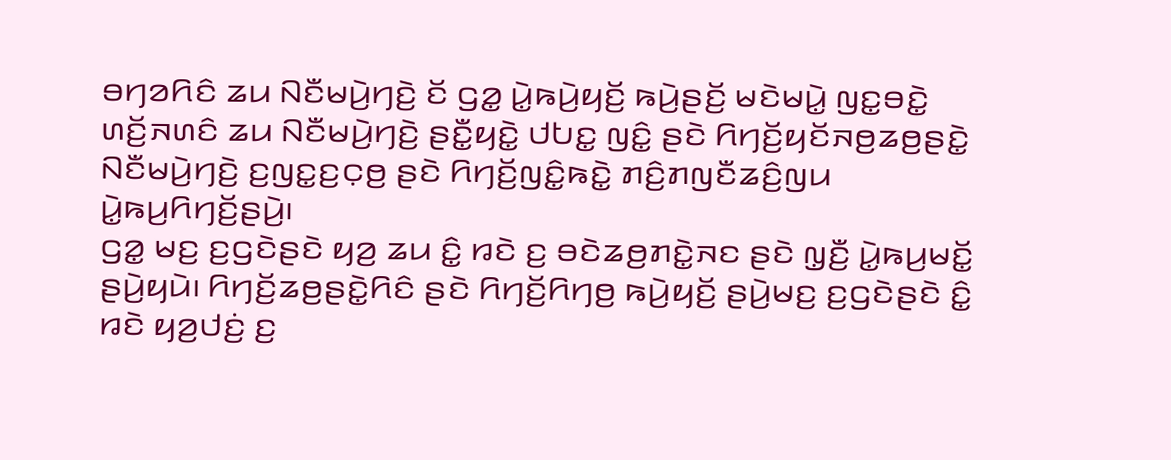ꤋꤚꤤꤖꤢꤨ ꤘꤣ ꤡꤢꤪꤗꤣꤧ꤬ꤚꤢꤧ꤬ ꤢꤩ ꤞꤤ꤭ ꤣꤧ꤭ꤒꤣꤧ꤬ꤟꤢꤩ꤬ ꤒꤣꤧ꤬ꤔꤢꤩ꤬ ꤗꤢꤧꤗꤣꤧ꤭ ꤜꤢ꤭ꤋꤢꤧ꤭ ꤛꤢꤩ꤬ꤏꤛꤢꤨ ꤘꤣ ꤡꤢꤪꤗꤣꤧ꤬ꤚꤢꤧ꤬ ꤔꤢꤪ꤭ꤟꤢꤧ꤭ ꤓꤝꤢ꤭ ꤜꤢꤨ꤭ ꤔꤢꤧ ꤖꤚꤢꤩ꤬ꤟꤢꤩꤏꤥ꤬ꤘꤥ꤬ꤔꤢꤧ꤭ ꤡꤢꤪꤗꤣꤧ꤬ꤚꤢꤧ꤬ ꤢ꤬ꤜꤢ꤭ꤢ꤬ꤍ꤫ꤥ꤬ ꤔꤢꤧ ꤖꤚꤢꤩ꤬ꤜꤢꤨ꤭ꤒꤢꤧ꤭ ꤊꤢꤨ꤬ꤊꤜꤢꤪꤘꤢꤨ꤬ꤜꤣ ꤣꤧ꤭ꤒꤣ꤬ꤖꤚꤢꤩ꤬ꤔꤣꤧ꤬꤯
ꤞꤤ꤭ ꤗꤢ꤬ ꤢ꤬ꤞꤢꤧꤔꤢꤧ ꤟꤤ꤬ ꤘꤣ ꤢꤨ꤭ ꤙꤢꤧ ꤢ꤬ ꤋꤢꤧꤘꤥ꤬ꤊꤢꤧ꤭ꤏꤢ ꤔꤢꤧ ꤜ꤫ꤢꤪ꤬ ꤣꤧ꤭ꤒꤣ꤬ꤗꤢꤩ꤭ ꤔꤣꤧ꤬ꤟꤣꤧ꤯ ꤖꤚꤢꤩ꤬ꤘꤥ꤬ꤔꤢꤧ꤭ꤖꤢꤨ ꤔꤢꤧ ꤖꤚꤢꤩ꤬ꤖꤚꤥ꤬ ꤒꤣꤧ꤬ꤟꤢꤩ꤬ ꤔꤣꤧ꤬ꤗꤢ꤬ ꤢ꤬ꤞꤢꤧꤔꤢꤧ ꤢꤨ꤭ ꤙꤢꤧ ꤟꤤ꤬ꤓꤢꤦ꤬ ꤢ꤬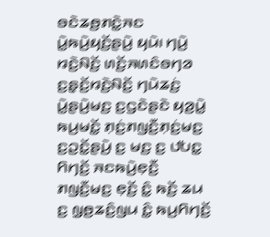ꤋꤢꤧꤘꤥ꤬ꤊꤢꤧ꤭ꤏꤢ ꤣꤧ꤭ꤒꤣꤧ꤬ꤟꤢꤩ꤬ꤔꤣꤧ꤬ ꤟꤣꤧ꤯ ꤚꤣꤧ꤬ ꤙꤢꤧ꤬ꤡꤢꤩ꤬ ꤛꤢꤩ꤬ꤏꤛꤢꤨꤋꤚꤤ ꤢ꤬ꤔ꤫ꤢꤩ꤬ꤙꤢꤧ꤬ꤡꤢꤩ꤬ ꤚꤣꤧꤘꤢꤦ꤬ ꤣꤧ꤭ꤔꤣꤧ꤬ꤗꤢ꤬ ꤢ꤬ꤞꤢꤧꤔꤢꤧ ꤟꤤ꤬ꤣꤧ꤭ ꤒꤣ꤬ꤗꤢꤩ꤭ ꤊ꤫ꤢꤦ꤬ꤊꤜꤢꤪ꤬ꤊ꤫ꤢꤦ꤬ꤗꤢ꤬ ꤢ꤬ꤑꤢꤩ꤭ꤔꤣꤧ꤬ ꤢ꤬ ꤗꤢ꤬ ꤢ꤬ ꤓꤝꤢ꤭ ꤖꤚꤢꤩ꤬ ꤏꤢꤒꤣꤧ꤬ꤕ꤫ꤢꤪ꤬ ꤊꤜꤢꤪ꤬ꤗꤢ꤬ ꤕ꤫ꤢꤩ꤬ ꤢꤨ꤭ ꤒꤢꤩ꤬ ꤘꤣ ꤢ꤬ ꤜ꤫ꤥ꤬ꤘꤢꤨ꤬ꤜꤣ ꤢꤨ꤭ ꤒꤣ꤬ꤖꤚꤢꤩ꤬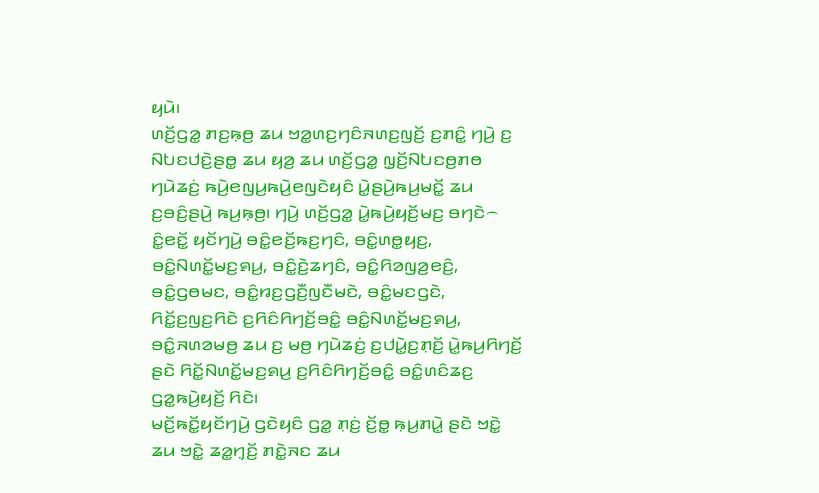ꤟꤣꤧ꤯
ꤛꤢꤩ꤬ꤞꤤ꤭ ꤊꤢ꤬ꤒ꤫ꤥ꤬ ꤘꤣ ꤠꤤ꤭ꤛꤢ꤬ꤚꤢꤨꤏꤛꤢ꤬ꤜꤢꤩ꤬ ꤢ꤬ꤊꤢꤨ꤭ ꤚꤣꤧ꤬ ꤢ꤬ ꤡꤝꤢꤓꤢꤧ꤬ꤔꤥ꤭ ꤘꤣ ꤟꤤ꤬ ꤘꤣ ꤛꤢꤩ꤬ꤞꤤ꤭ ꤜ꤫ꤢꤩ꤬ꤡꤝꤢꤥ꤬ꤊꤥ ꤚꤣꤧꤘꤢꤦ꤬ ꤒꤣꤧ꤬ꤕꤜꤣ꤬ꤒꤣꤧ꤬ꤕꤜꤢꤧꤟꤢꤨ ꤣꤧ꤭ꤔꤣꤧ꤬ꤒꤣ꤬ꤗꤢꤩ꤭ ꤘꤣ ꤢ꤬ꤋꤢꤨ꤬ꤔꤣꤧ꤬ ꤒꤣ꤬ꤒ꤫ꤥ꤬꤯ ꤚꤣꤧ꤬ ꤛꤢꤩ꤬ꤞꤤ꤭ ꤣꤧ꤭ꤒꤣꤧ꤬ꤟꤢꤩ꤬ꤗꤢ꤬ ꤋꤚꤢꤧ꤮ ꤢꤨ꤭ꤕꤢꤩ꤭ ꤟꤢꤩꤚꤣꤧ꤬ ꤋꤢꤨ꤭ꤕꤢꤩ꤬ꤒꤢ꤬ꤚꤢꤨ, ꤋꤢꤨ꤭ꤛꤥ꤭ꤟꤢ꤬, ꤋꤢꤨ꤭ꤡꤛꤢꤩ꤭ꤗꤢ꤬ꤎꤣ꤬, ꤋꤢꤨ꤭ꤢꤧ꤬ꤘꤚꤢꤨ, ꤋꤢꤨ꤭ꤖꤤꤜꤤ꤬ꤕꤢꤨ꤬, ꤋꤢꤨ꤭ꤞꤥꤗꤢ, ꤋꤢꤨ꤭ꤙꤢ꤬ꤞꤢꤪ꤬ꤜꤢꤪꤗꤢꤧ, ꤋꤢꤨ꤭ꤗꤢꤞꤢꤧ, ꤖꤢꤩ꤭ꤢ꤬ꤜꤢ꤬ꤖꤢꤧ ꤢ꤬ꤖꤢꤨꤖꤚꤢꤩ꤬ꤋꤢꤨ꤭ ꤋꤢꤨ꤭ꤡꤛꤢꤩ꤭ꤗꤢ꤬ꤎꤣ꤬, ꤋꤢꤨ꤭ꤏꤛꤤꤗꤥ꤬ ꤘꤣ ꤢ꤬ ꤗꤥ꤬ ꤚꤣꤧꤘꤢꤦ꤬ ꤢ꤬ꤓꤣꤧ꤭ꤢ꤬ꤊ꤫ꤢꤩ꤬ ꤣꤧ꤭ꤒꤣ꤬ꤖꤚꤢꤩ꤬ ꤔꤢꤧ ꤖꤢꤩ꤭ꤡꤛꤢꤩ꤭ꤗꤢ꤬ꤎꤣ꤬ ꤢ꤬ꤖꤢꤨꤖꤚꤢꤩ꤬ꤋꤢꤨ꤭ ꤋꤢꤨ꤭ꤛꤢꤨꤘꤢ꤬ ꤞꤤ꤭ꤒꤣꤧ꤬ꤟꤢꤩ꤬ ꤖꤢꤧ꤯
ꤗꤢꤩ꤬ꤒꤢꤩ꤭ꤟꤢꤩꤚꤣꤧ꤬ ꤞꤢꤧꤟꤢꤨ ꤞꤤ꤭ ꤊ꤫ꤢꤦ꤬ ꤢꤩ꤬ꤥ꤭ ꤒ꤫ꤣ꤬ꤊꤣꤧ꤭ ꤔꤢꤧ ꤠꤢꤧ꤭ ꤘꤣ ꤠꤢꤧ꤭ ꤘꤤ꤭ꤚ꤫ꤢꤩ꤬ ꤊꤢꤧ꤭ꤏꤢ ꤘꤣ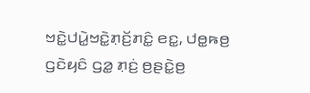ꤠꤢꤧ꤭ꤓꤣꤧ꤭ꤠꤢꤧ꤭ꤊ꤫ꤢꤩ꤬ꤊꤢꤨ꤭ ꤕꤢ꤭, ꤓꤥ꤭ꤒꤥ꤬ ꤞꤢꤧꤟꤢꤨ ꤞꤤ꤭ ꤊ꤫ꤢꤦ꤬ ꤥ꤬ꤔꤢꤧ꤭ꤥ꤬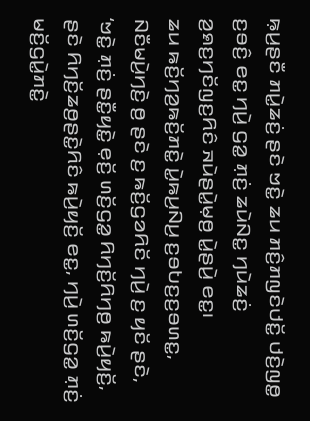ꤒ꤫ꤣ꤬ꤔꤢꤪ ꤊꤣꤧ꤭ꤘꤢꤦ꤬ ꤔꤢꤧ ꤠꤢꤧ꤭ ꤘꤣ ꤊꤢꤨ꤬ꤊꤜꤢꤧꤓꤢꤩ꤭ ꤓꤢꤧ꤬ꤜꤥ꤭ ꤢ꤬ꤋꤢꤨ꤬ ꤕꤢ꤭ ꤚꤣꤧ꤬ ꤞꤤ꤭ ꤊ꤫ꤢꤦ꤬ ꤘꤣꤧꤡꤢ꤭ ꤚꤣꤧꤘꤢꤦ꤬ ꤤ꤬ꤎꤢ꤬ꤚꤢꤩꤜꤢ꤬ꤖꤢꤨ ꤏꤣꤧꤔꤣꤧ꤭ꤗ꤫ꤥ꤬ ꤣꤧ꤭ꤔꤣꤧ꤬ ꤕꤢ꤭꤯
ꤘꤣ ꤒꤢꤩ꤬ꤚꤤ꤬ꤒꤢꤩ꤬ꤊꤢꤧ꤭ ꤣꤧ꤭ꤒꤣ꤬ꤡꤣ꤬ ꤢ꤬ꤋꤝꤢ꤬ꤢ꤬ꤋꤛꤢ꤭, ꤡꤢꤪꤗꤣꤧ꤬ꤚꤢꤧ꤬ ꤥ꤬ ꤔꤢꤧ ꤢ꤬ ꤒꤢꤩ꤬ꤞꤤꤖꤢꤩ ꤚꤣꤧ꤬ ꤢ꤬ ꤟꤢꤩ ꤔꤢꤧ, ‘ꤠꤢꤧ꤭ ꤊ꤫ꤢꤦ꤬ ꤔꤢꤪ꤭ꤟꤢꤧ꤭ ꤕ꤫ꤢꤩ꤬ ꤛꤢꤩ꤬ꤞꤤ꤭ ꤖꤚꤢꤩ꤬ꤖꤚꤥ꤬ ꤒꤣꤧ꤬ꤟꤢꤩ꤬, ꤔꤢꤧ ꤖꤚꤢꤩ꤬ꤘꤥ꤬ꤔꤢꤧ꤭ꤖꤢꤨ ꤒꤣꤧ꤬ꤟꤢꤩ꤬ ꤕꤢ꤭, ꤚꤣꤧ꤬ ꤛꤢꤩ꤬ꤞꤤ꤭ ꤊ꤫ꤢꤦ꤬ ꤗꤢꤩ꤬ꤞꤣꤧ꤭ꤊꤢꤧ꤭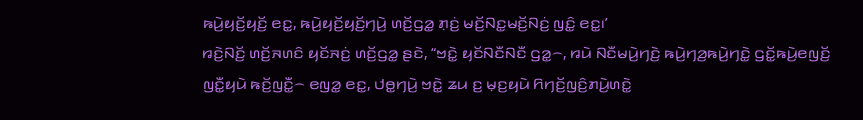ꤒꤣꤧ꤬ꤟꤢꤩ꤬ꤟꤢꤩ꤬ ꤕꤢ꤭, ꤒꤣꤧ꤬ꤟꤢꤩ꤬ꤟꤢꤩ꤬ꤚꤣꤧ꤬ ꤛꤢꤩ꤬ꤞꤤ꤭ ꤊ꤫ꤢꤦ꤬ ꤗꤢꤩ꤬ꤡꤢ꤭ꤗꤢꤩ꤬ꤡꤢꤦ꤬ ꤜꤢꤨ꤭ ꤕꤢ꤭꤯’
ꤙꤢꤧ꤬ꤡꤢꤩ꤬ ꤛꤢꤩ꤬ꤏꤛꤢꤨ ꤟꤢꤩꤏꤢꤦ꤬ ꤛꤢꤩ꤬ꤞꤤ꤭ ꤔꤢꤧ, “ꤠꤢꤧ꤭ ꤟꤢꤩꤡꤢꤪꤡꤢꤪ ꤞꤤ꤭꤮, ꤙꤣꤧ ꤡꤢꤪꤗꤣꤧ꤬ꤚꤢꤧ꤬ ꤒꤣꤧ꤬ꤚꤤ꤬ꤒꤣꤧ꤬ꤚꤢꤧ꤭ ꤞꤢꤩ꤭ꤒꤣꤧ꤬ꤕꤜꤢꤩ꤬ ꤜꤢꤪ꤭ꤟꤣꤧ ꤒꤢꤩ꤬ꤜꤢꤪ꤭꤮ ꤕꤜꤤ꤭ ꤕꤢ꤭, ꤓꤥ꤭ꤚꤣꤧ꤬ ꤠꤢꤧ꤭ ꤘꤣ ꤢ꤬ ꤗ꤫ꤢ꤬ꤟꤣꤧ ꤖꤚꤢꤩ꤬ꤜꤢꤨ꤬ꤊꤣꤧ꤬ꤛꤢꤧ꤭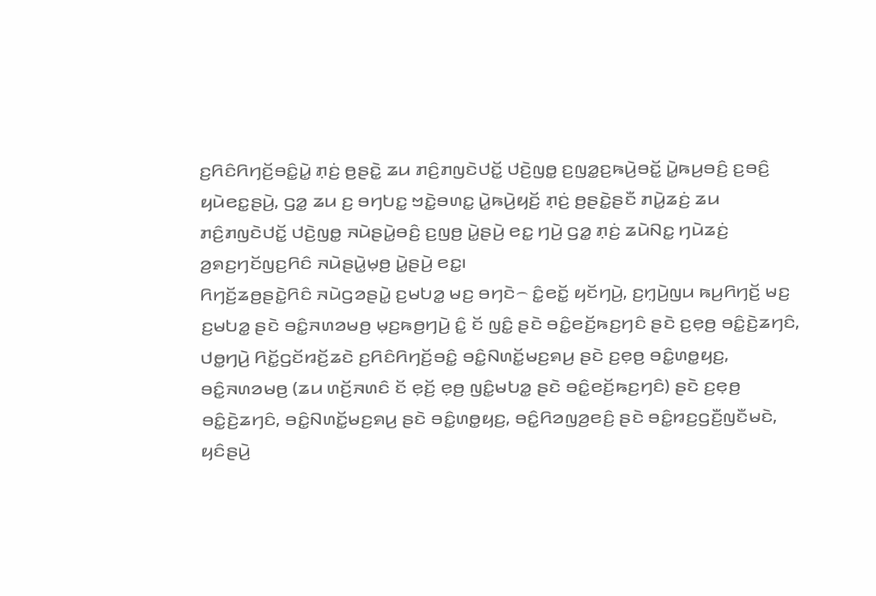ꤢ꤬ꤖꤢꤨꤖꤚꤢꤩ꤬ꤋꤢꤨ꤭ꤣꤧ꤭ ꤊ꤫ꤢꤦ꤬ ꤥ꤬ꤔꤢꤧ꤭ ꤘꤣ ꤊꤢꤨ꤬ꤊꤜꤢꤧꤓꤢꤩ꤭ ꤓꤢꤧ꤬ꤜꤥ꤭ ꤢ꤬ꤜꤤ꤭ꤢ꤬ꤒꤣꤧ꤬ꤋꤢꤩ꤭ ꤣꤧ꤭ꤒꤣ꤬ꤋꤢꤨ꤬ ꤢ꤬ꤋꤢꤨ꤬ ꤟꤣꤧꤕꤢ꤭ꤔꤣꤧ꤬, ꤞꤤ꤭ ꤘꤣ ꤢ꤬ ꤋꤚꤝꤢ꤭ ꤠꤢꤧ꤭ꤋꤛꤢ꤭ ꤣꤧ꤭ꤒꤣꤧ꤬ꤟꤢꤩ꤬ ꤊ꤫ꤢꤦ꤬ ꤥ꤬ꤔꤢꤧ꤭ꤔꤢꤪ ꤊꤣꤧ꤭ꤘꤢꤦ꤬ ꤘꤣ ꤊꤢꤨ꤬ꤊꤜꤢꤧꤓꤢꤩ꤭ ꤓꤢꤧ꤬ꤜꤥ꤭ ꤏꤣꤧꤔꤣꤧ꤭ꤋꤢꤨ꤬ ꤢ꤬ꤜꤥ꤬ ꤣꤧ꤭ꤔꤣꤧ꤬ ꤕꤢ꤭ ꤚꤣꤧ꤬ ꤞꤤ꤭ ꤊ꤫ꤢꤦ꤬ ꤘꤣꤧꤡꤢ꤭ ꤚꤣꤧꤘꤢꤦ꤬ ꤤ꤬ꤎꤢ꤬ꤚꤢꤩꤜꤢ꤬ꤖꤢꤨ ꤏꤣꤧꤔꤣꤧ꤭ꤗ꤫ꤥ꤬ ꤣꤧ꤭ꤔꤣꤧ꤬ ꤕꤢ꤭꤯
ꤖꤚꤢꤩ꤬ꤘꤥ꤬ꤔꤢꤧ꤭ꤖꤢꤨ ꤏꤣꤧꤞꤤꤔꤣꤧ꤭ ꤢ꤬ꤗꤝꤤ꤭ ꤗꤢ꤬ ꤋꤚꤢꤧ꤮ ꤢꤨ꤭ꤕꤢꤩ꤭ ꤟꤢꤩꤚꤣꤧ꤬, ꤢ꤬ꤚ꤫ꤣꤧ꤬ꤜꤣ ꤒꤣ꤬ꤖꤚꤢꤩ꤬ ꤗꤢ꤬ ꤢ꤬ꤗꤝꤤ꤭ ꤔꤢꤧ ꤋꤢꤨ꤭ꤏꤛꤤꤗꤥ꤬ ꤗ꤫ꤢ꤬ꤒꤥ꤬ꤚꤣꤧ꤬ ꤢꤨ꤭ ꤢꤩ ꤜꤢꤨ꤭ ꤔꤢꤧ ꤋꤢꤨ꤭ꤕꤢꤩ꤬ꤒꤢ꤬ꤚꤢꤨ ꤔꤢꤧ ꤢ꤬ꤕ꤫ꤥ꤬ ꤋꤢꤨ꤭ꤢꤧ꤬ꤘꤚꤢꤨ, ꤓꤥ꤭ꤚꤣꤧ꤬ ꤖꤢꤩ꤭ꤞꤢꤩꤙꤢꤩ꤬ꤘꤢꤧ ꤢ꤬ꤖꤢꤨꤖꤚꤢꤩ꤬ꤋꤢꤨ꤭ ꤋꤢꤨ꤭ꤡꤛꤢꤩ꤭ꤗꤢ꤬ꤎꤣ꤬ ꤔꤢꤧ ꤢ꤬ꤕ꤫ꤥ꤬ ꤋꤢꤨ꤭ꤛꤥ꤭ꤟꤢ꤬,
ꤋꤢꤨ꤭ꤏꤛꤤꤗꤥ꤬ (ꤘꤣ ꤛꤢꤩ꤬ꤏꤛꤢꤨ ꤢꤩ ꤕ꤫ꤢꤩ꤬ ꤕ꤫ꤥ꤬ ꤜꤢꤨ꤭ꤗꤝꤤ꤭ ꤔꤢꤧ ꤋꤢꤨ꤭ꤕꤢꤩ꤬ꤒꤢ꤬ꤚꤢꤨ) ꤔꤢꤧ ꤢ꤬ꤕ꤫ꤥ꤬ ꤋꤢꤨ꤭ꤢꤧ꤬ꤘꤚꤢꤨ, ꤋꤢꤨ꤭ꤡꤛꤢꤩ꤭ꤗꤢ꤬ꤎꤣ꤬ ꤔꤢꤧ ꤋꤢꤨ꤭ꤛꤥ꤭ꤟꤢ꤬, ꤋꤢꤨ꤭ꤖꤤꤜꤤ꤬ꤕꤢꤨ꤬ ꤔꤢꤧ ꤋꤢꤨ꤭ꤙꤢ꤬ꤞꤢꤪ꤬ꤜꤢꤪꤗꤢꤧ,
ꤟꤢꤨꤔꤣꤧ꤬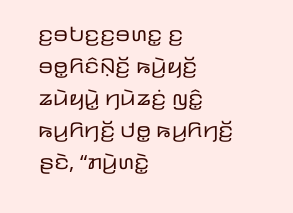ꤢ꤬ꤋꤝꤢ꤬ꤢ꤬ꤋꤛꤢ꤭ ꤢ꤬ ꤋꤥ꤭ꤖꤢꤨꤡ꤫ꤢꤩ꤬ ꤒꤣꤧ꤬ꤟꤢꤩ꤬ ꤘꤣꤧꤟꤣꤧ꤭ ꤚꤣꤧꤘꤢꤦ꤬ ꤜꤢꤨ꤭ ꤒꤣ꤬ꤖꤚꤢꤩ꤬ ꤓꤥ꤭ ꤒꤣ꤬ꤖꤚꤢꤩ꤬ ꤔꤢꤧ, “ꤊꤣꤧ꤬ꤛꤢꤧ꤭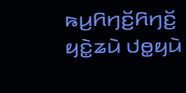ꤒꤣ꤬ꤖꤚꤢꤩ꤬ꤖꤚꤢꤩ꤬ ꤟꤢꤧ꤭ꤘꤣꤧ ꤓꤥ꤭ꤟꤣꤧ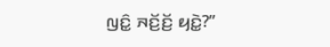ꤜꤢꤨ꤭ ꤏꤢꤩ꤬ꤢꤩ꤬ ꤟꤢꤧ꤭?”